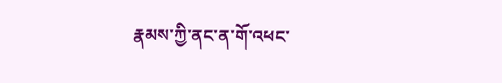རྣམས་ཀྱི་ནང་ན་གོ་འཕང་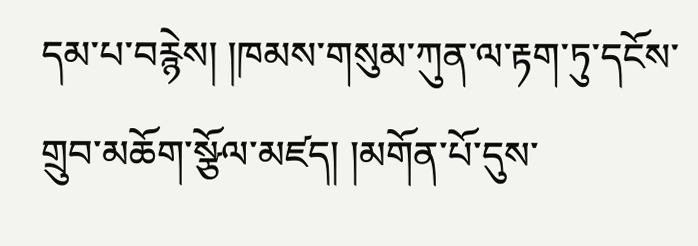དམ་པ་བརྙེས། །ཁམས་གསུམ་ཀུན་ལ་རྟག་ཏུ་དངོས་གྲུབ་མཆོག་སྩོལ་མཛད། །མགོན་པོ་དུས་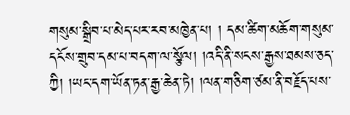གསུམ་སྒྲིབ་པ་མེད་པར་རབ་མཁྱེན་པ། ། དམ་ཚིག་མཆོག་གསུམ་དངོས་གྲུབ་དམ་པ་བདག་ལ་སྩོལ། །འདི་ནི་སངས་རྒྱས་ཐམས་ཅད་ཀྱི། །ཡང་དག་ཡོན་ཏན་རྒྱ་ཆེན་ཏེ། །ལན་གཅིག་ཙམ་ནི་བརྗོད་པས་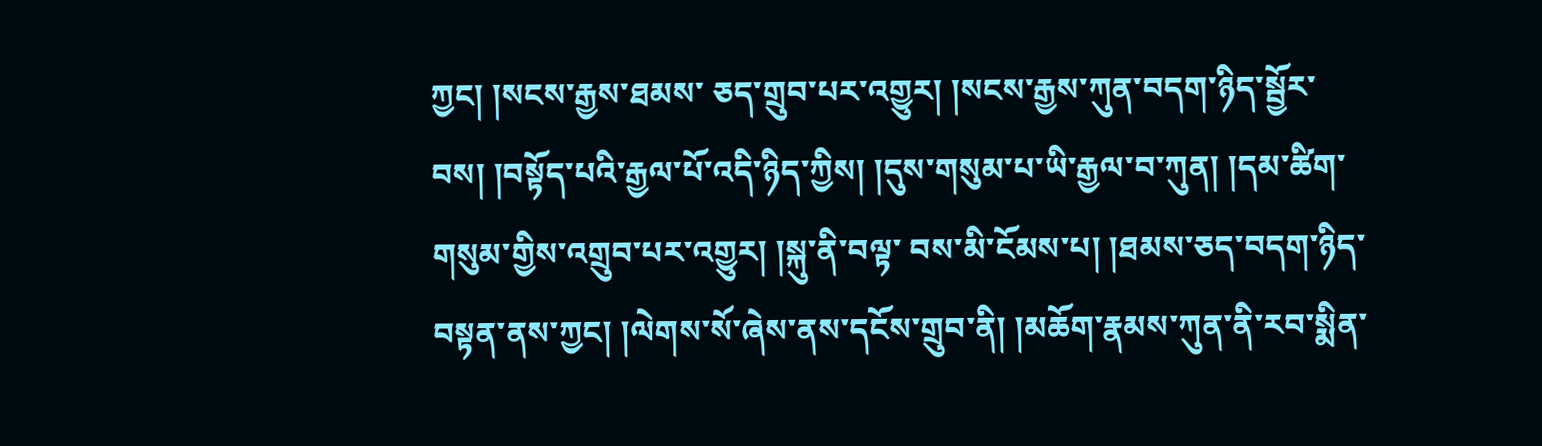ཀྱང། །སངས་རྒྱས་ཐམས་ ཅད་གྲུབ་པར་འགྱུར། །སངས་རྒྱས་ཀུན་བདག་ཉིད་སྦྱོར་བས། །བསྟོད་པའི་རྒྱལ་པོ་འདི་ཉིད་ཀྱིས། །དུས་གསུམ་པ་ཡི་རྒྱལ་བ་ཀུན། །དམ་ཚིག་གསུམ་གྱིས་འགྲུབ་པར་འགྱུར། །སྐུ་ནི་བལྟ་ བས་མི་ངོམས་པ། །ཐམས་ཅད་བདག་ཉིད་བསྟན་ནས་ཀྱང། །ལེགས་སོ་ཞེས་ནས་དངོས་གྲུབ་ནི། །མཆོག་རྣམས་ཀུན་ནི་རབ་སྨིན་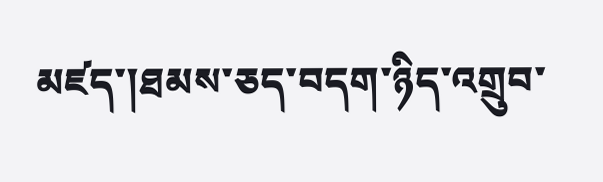མཛད་།ཐམས་ཅད་བདག་ཉིད་འགྲུབ་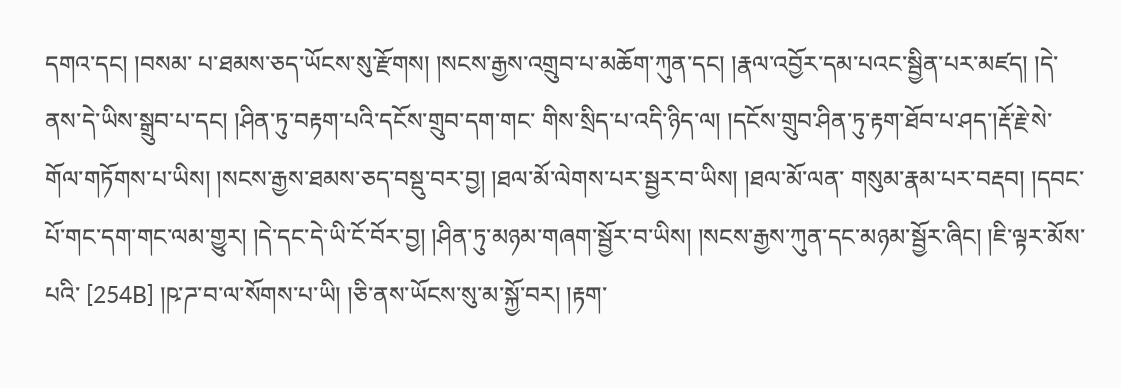དགའ་དང། །བསམ་ པ་ཐམས་ཅད་ཡོངས་སུ་རྫོགས། །སངས་རྒྱས་འགྲུབ་པ་མཆོག་ཀུན་དང། །རྣལ་འབྱོར་དམ་པའང་སྦྱིན་པར་མཛད། །དེ་ནས་དེ་ཡིས་སྒྲུབ་པ་དང། །ཤིན་ཏུ་བརྟག་པའི་དངོས་གྲུབ་དག་གང་ གིས་སྲིད་པ་འདི་ཉིད་ལ། །དངོས་གྲུབ་ཤིན་ཏུ་རྟག་ཐོབ་པ་ཤད་།རྡོ་རྗེ་སེ་གོལ་གཏོགས་པ་ཡིས། །སངས་རྒྱས་ཐམས་ཅད་བསྡུ་བར་བྱ། །ཐལ་མོ་ལེགས་པར་སྦྱར་བ་ཡིས། །ཐལ་མོ་ལན་ གསུམ་རྣམ་པར་བརྡབ། །དབང་པོ་གང་དག་གང་ལམ་གྱུར། །དེ་དང་དེ་ཡི་ངོ་བོར་བྱ། །ཤིན་ཏུ་མཉམ་གཞག་སྦྱོར་བ་ཡིས། །སངས་རྒྱས་ཀུན་དང་མཉམ་སྦྱོར་ཞིང། །ཇི་ལྟར་མོས་པའི་ [254B] །ཥ་ཌ་བ་ལ་སོགས་པ་ཡི། །ཅི་ནས་ཡོངས་སུ་མ་སྐྱོ་བར། །རྟག་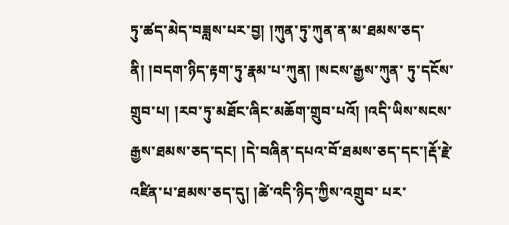ཏུ་ཚད་མེད་བཟླས་པར་བྱ། །ཀུན་ཏུ་ཀུན་ན་མ་ཐམས་ཅད་ནི། །བདག་ཉིད་རྟག་ཏུ་རྣམ་པ་ཀུན། །སངས་རྒྱས་ཀུན་ ཏུ་དངོས་གྲུབ་པ། །རབ་ཏུ་མཐོང་ཞིང་མཆོག་གྲུབ་པའོ། །འདི་ཡིས་སངས་རྒྱས་ཐམས་ཅད་དང། །དེ་བཞིན་དཔའ་བོ་ཐམས་ཅད་དང་།རྡོ་རྗེ་འཛིན་པ་ཐམས་ཅད་དུ། །ཚེ་འདི་ཉིད་ཀྱིས་འགྲུབ་ པར་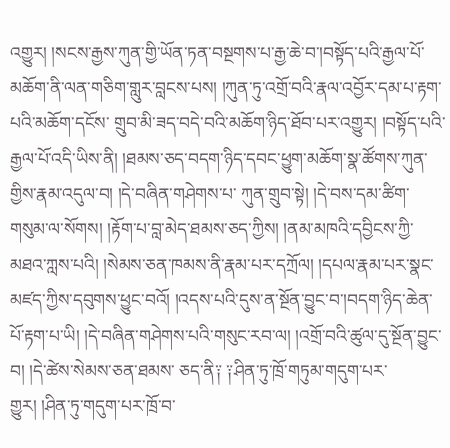འགྱུར། །སངས་རྒྱས་ཀུན་གྱི་ཡོན་ཏན་བསྔགས་པ་རྒྱ་ཆེ་བ་།བསྟོད་པའི་རྒྱལ་པོ་མཆོག་ནི་ལན་གཅིག་གླུར་བླངས་པས། །ཀུན་ཏུ་འགྲོ་བའི་རྣལ་འབྱོར་དམ་པ་རྟག་པའི་མཆོག་དངོས་ གྲུབ་མི་ཟད་བདེ་བའི་མཆོག་ཉིད་ཐོབ་པར་འགྱུར། །བསྟོད་པའི་རྒྱལ་པོ་འདི་ཡིས་ནི། །ཐམས་ཅད་བདག་ཉིད་དབང་ཕྱུག་མཆོག་སྣ་ཚོགས་ཀུན་གྱིས་རྣམ་འདུལ་བ། །དེ་བཞིན་གཤེགས་པ་ ཀུན་གྲུབ་སྟེ། །དེ་བས་དམ་ཚིག་གསུམ་ལ་སོགས། །རྟོག་པ་བླ་མེད་ཐམས་ཅད་ཀྱིས། །ནམ་མཁའི་དབྱིངས་ཀྱི་མཐའ་ཀླས་པའི། །སེམས་ཅན་ཁམས་ནི་རྣམ་པར་དཀྲོལ། །དཔལ་རྣམ་པར་སྣང་ མཛད་ཀྱིས་དབུགས་ཕྱུང་བའོ། །འདས་པའི་དུས་ན་སྔོན་བྱུང་བ་།བདག་ཉིད་ཆེན་པོ་རྟག་པ་ཡི། །དེ་བཞིན་གཤེགས་པའི་གསུང་རབ་ལ། །འགྲོ་བའི་ཚུལ་དུ་སྔོན་བྱུང་བ། །དེ་ཚེས་སེམས་ཅན་ཐམས་ ཅད་ནི༑ ༑ཤིན་ཏུ་ཁྲོ་གཏུམ་གདུག་པར་གྱུར། །ཤིན་ཏུ་གདུག་པར་ཁྲོ་བ་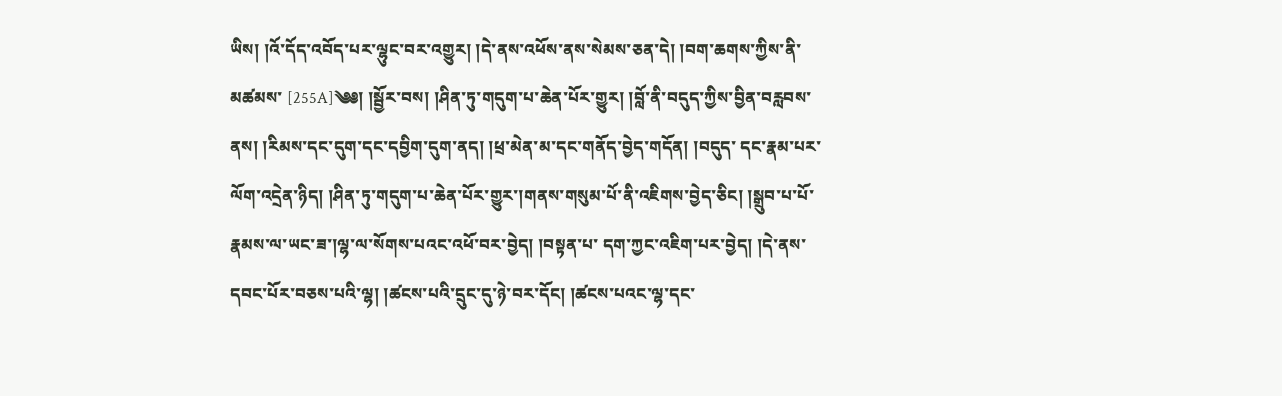ཡིས། །འོ་དོད་འབོད་པར་ལྷུང་བར་འགྱུར། །དེ་ནས་འཕོས་ནས་སེམས་ཅན་དེ། །བག་ཆགས་ཀྱིས་ནི་མཚམས་ [255A]༄༅། །སྦྱོར་བས། །ཤིན་ཏུ་གདུག་པ་ཆེན་པོར་གྱུར། །བློ་ནི་བདུད་ཀྱིས་བྱིན་བརླབས་ནས། །རིམས་དང་དུག་དང་དབྱིག་དུག་ནད། །ཕྲ་མེན་མ་དང་གནོད་བྱེད་གདོན། །བདུད་ དང་རྣམ་པར་ལོག་འདྲེན་ཉིད། །ཤིན་ཏུ་གདུག་པ་ཆེན་པོར་གྱུར་།གནས་གསུམ་པོ་ནི་འཇིགས་བྱེད་ཅིང། །སྒྲུབ་པ་པོ་རྣམས་ལ་ཡང་ཟ་།ལྷ་ལ་སོགས་པའང་འཕོ་བར་བྱེད། །བསྟན་པ་ དག་ཀྱང་འཇིག་པར་བྱེད། །དེ་ནས་དབང་པོར་བཅས་པའི་ལྷ། །ཚངས་པའི་དྲུང་དུ་ཉེ་བར་དོང། །ཚངས་པའང་ལྷ་དང་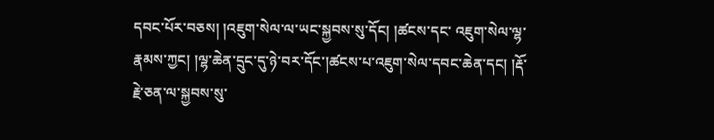དབང་པོར་བཅས། །འཇུག་སེལ་ལ་ཡང་སྐྱབས་སུ་དོང། །ཚངས་དང་ འཇུག་སེལ་ལྷ་རྣམས་ཀྱང། །ལྷ་ཆེན་དྲུང་དུ་ཉེ་བར་དོང་།ཚངས་པ་འཇུག་སེལ་དབང་ཆེན་དང། །རྡོ་རྗེ་ཅན་ལ་སྐྱབས་སུ་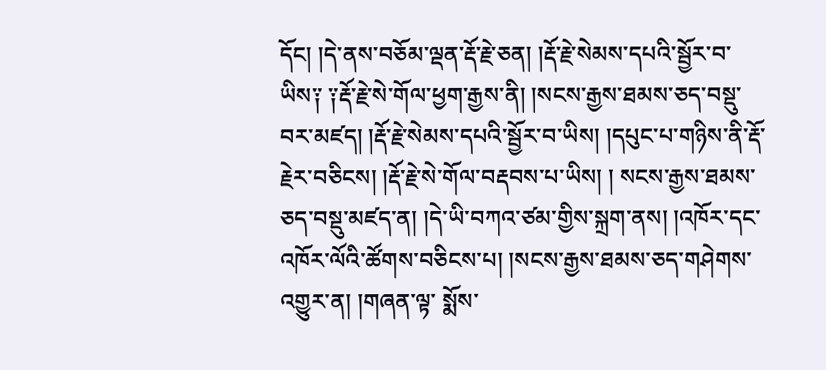དོང། །དེ་ནས་བཅོམ་ལྡན་རྡོ་རྗེ་ཅན། །རྡོ་རྗེ་སེམས་དཔའི་སྦྱོར་བ་ ཡིས༑ ༑རྡོ་རྗེ་སེ་གོལ་ཕྱག་རྒྱས་ནི། །སངས་རྒྱས་ཐམས་ཅད་བསྡུ་བར་མཛད། །རྡོ་རྗེ་སེམས་དཔའི་སྦྱོར་བ་ཡིས། །དཔུང་པ་གཉིས་ནི་རྡོ་རྗེར་བཅིངས། །རྡོ་རྗེ་སེ་གོལ་བརྡབས་པ་ཡིས། ། སངས་རྒྱས་ཐམས་ཅད་བསྡུ་མཛད་ན། །དེ་ཡི་བཀའ་ཙམ་གྱིས་སྐྲག་ནས། །འཁོར་དང་འཁོར་ལོའི་ཚོགས་བཅིངས་པ། །སངས་རྒྱས་ཐམས་ཅད་གཤེགས་འགྱུར་ན། །གཞན་ལྟ་ སྨོས་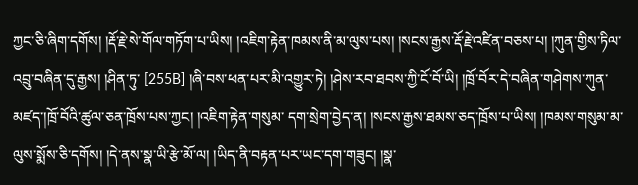ཀྱང་ཅི་ཞིག་དགོས། །རྡོ་རྗེ་སེ་གོལ་གཏོག་པ་ཡིས། །འཇིག་རྟེན་ཁམས་ནི་མ་ལུས་པས། །སངས་རྒྱས་རྡོ་རྗེ་འཛིན་བཅས་པ། །ཀུན་གྱིས་ཏིལ་འབྲུ་བཞིན་དུ་རྒྱས། །ཤིན་ཏུ་ [255B] །ཞི་བས་ཕན་པར་མི་འགྱུར་ཏེ། །ཤེས་རབ་ཐབས་ཀྱི་ངོ་བོ་ཡི། །ཁྲོ་བོར་དེ་བཞིན་གཤེགས་ཀུན་མཛད་།ཁྲོ་བོའི་ཚུལ་ཅན་ཁྲོས་པས་ཀྱང། །འཇིག་རྟེན་གསུམ་ དག་སྲེག་བྱེད་ན། །སངས་རྒྱས་ཐམས་ཅད་ཁྲོས་པ་ཡིས། །ཁམས་གསུམ་མ་ལུས་སྨོས་ཅི་དགོས། །དེ་ནས་སྣ་ཡི་རྩེ་མོ་ལ། །ཡིད་ནི་བརྟན་པར་ཡང་དག་གཟུང། །སྣ་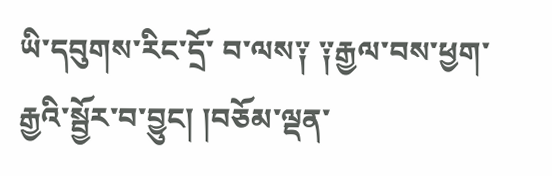ཡི་དབུགས་རིང་དྲོ་ བ་ལས༑ ༑རྒྱལ་བས་ཕྱག་རྒྱའི་སྦྱོར་བ་བྱུང། །བཅོམ་ལྡན་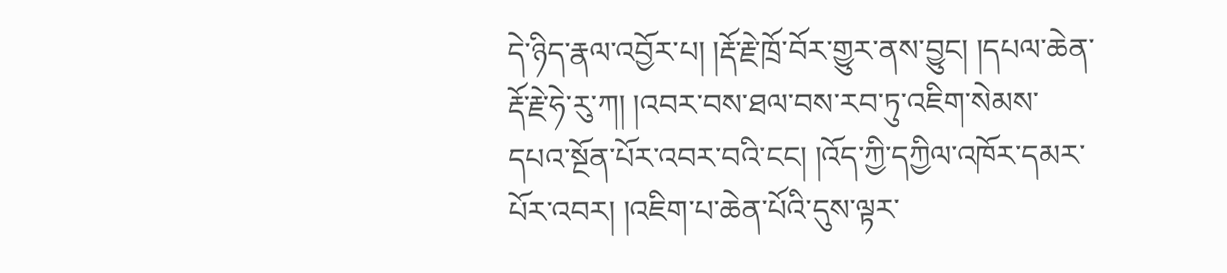དེ་ཉིད་རྣལ་འབྱོར་པ། །རྡོ་རྗེ་ཁྲོ་བོར་གྱུར་ནས་བྱུང། །དཔལ་ཆེན་རྡོ་རྗེ་ཧེ་རུ་ཀ། །འབར་བས་ཐལ་བས་རབ་ཏུ་འཇིག་སེམས་ དཔའ་སྔོན་པོར་འབར་བའི་ངང། །འོད་ཀྱི་དཀྱིལ་འཁོར་དམར་པོར་འབར། །འཇིག་པ་ཆེན་པོའི་དུས་ལྟར་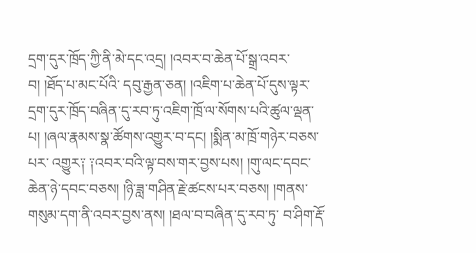དྲག་དུར་ཁྲོད་ཀྱི་ནི་མེ་དང་འདྲ། །འབར་བ་ཆེན་པོ་སྒྲ་འབར་བ། །ཐོད་པ་མང་པོའི་ དབུ་རྒྱན་ཅན། །འཇིག་པ་ཆེན་པོ་དུས་ལྟར་དྲག་དུར་ཁྲོད་བཞིན་དུ་རབ་ཏུ་འཇིག་ཁྲོ་ལ་སོགས་པའི་ཚུལ་ལྡན་པ། །ཞལ་རྣམས་སྣ་ཚོགས་འགྱུར་བ་དང། །སྨིན་མ་ཁྲོ་གཉེར་བཅས་པར་ འགྱུར༑ ༑འབར་བའི་ལྟ་བས་གར་བྱས་པས། །གུ་ལང་དབང་ཆེན་ཉེ་དབང་བཅས། །ཉི་ཟླ་གཤིན་རྗེ་ཚངས་པར་བཅས། །གནས་གསུམ་དག་ནི་འབར་བྱས་ནས། །ཐལ་བ་བཞིན་དུ་རབ་ཏུ་ བ་ཤིག་རྡོ་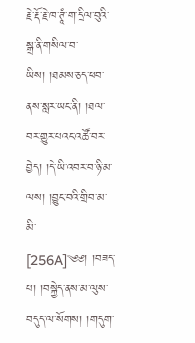རྗེ་རྡོ་རྗེ་ཁ་ཊཱཾ་ག་དྲིལ་བུའི་སྒྲ་ནི་གསིལ་བ་ཡིས། །ཐམས་ཅད་ཕབ་ནས་སླར་ཡང་ནི། །ཐལ་བར་གྱུར་པའང་འཚོ་བར་བྱེད། །དེ་ཡི་འབར་བ་ཉི་མ་ལས། །བྱུང་བའི་གྲིབ་མ་མི་ [256A]༄༅། །བཟད་པ། །བསྐྱེད་ནས་མ་ལུས་བདུད་ལ་སོགས། །གདུག་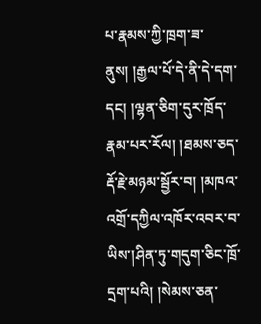པ་རྣམས་ཀྱི་ཁྲག་ཟ་ནུས། །རྒྱལ་པོ་དེ་ནི་དེ་དག་དང། །ལྷན་ཅིག་དུར་ཁྲོད་རྣམ་པར་རོལ། །ཐམས་ཅད་ རྡོ་རྗེ་མཉམ་སྦྱོར་བ། །མཁའ་འགྲོ་དཀྱིལ་འཁོར་འབར་བ་ཡིས་།ཤིན་ཏུ་གདུག་ཅིང་ཁྲོ་དྲག་པའི། །སེམས་ཅན་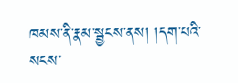ཁམས་ནི་རྣམ་སྦྱངས་ནས། །དག་པའི་སངས་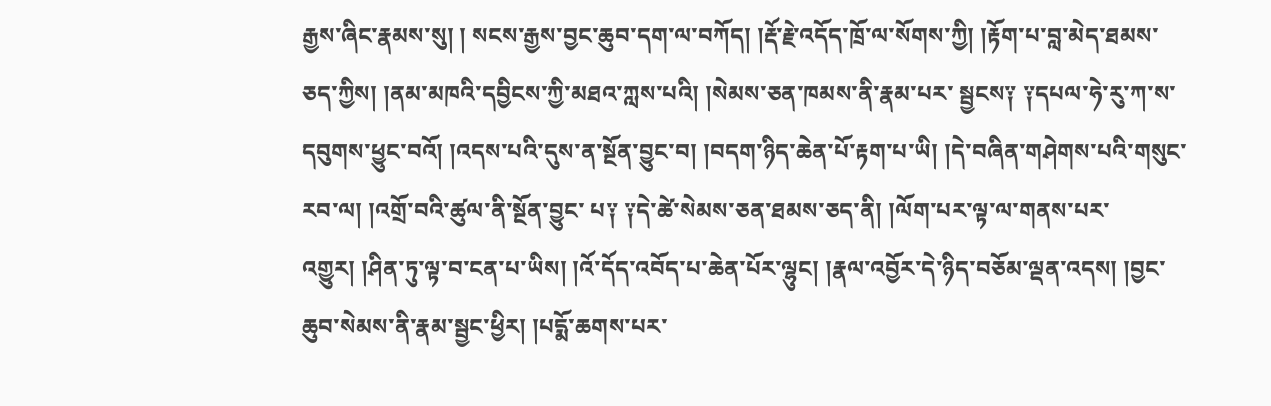རྒྱས་ཞིང་རྣམས་སུ། ། སངས་རྒྱས་བྱང་ཆུབ་དག་ལ་བཀོད། །རྡོ་རྗེ་འདོད་ཁྲོ་ལ་སོགས་ཀྱི། །རྟོག་པ་བླ་མེད་ཐམས་ཅད་ཀྱིས། །ནམ་མཁའི་དབྱིངས་ཀྱི་མཐའ་ཀླས་པའི། །སེམས་ཅན་ཁམས་ནི་རྣམ་པར་ སྦྱངས༑ ༑དཔལ་ཧེ་རུ་ཀ་ས་དབུགས་ཕྱུང་བའོ། །འདས་པའི་དུས་ན་སྔོན་བྱུང་བ། །བདག་ཉིད་ཆེན་པོ་རྟག་པ་ཡི། །དེ་བཞིན་གཤེགས་པའི་གསུང་རབ་ལ། །འགྲོ་བའི་ཚུལ་ནི་སྔོན་བྱུང་ པ༑ ༑དེ་ཚེ་སེམས་ཅན་ཐམས་ཅད་ནི། །ལོག་པར་ལྟ་ལ་གནས་པར་འགྱུར། །ཤིན་ཏུ་ལྟ་བ་ངན་པ་ཡིས། །འོ་དོད་འབོད་པ་ཆེན་པོར་ལྷུང། །རྣལ་འབྱོར་དེ་ཉིད་བཅོམ་ལྡན་འདས། །བྱང་ ཆུབ་སེམས་ནི་རྣམ་སྦྱང་ཕྱིར། །པདྨོ་ཆགས་པར་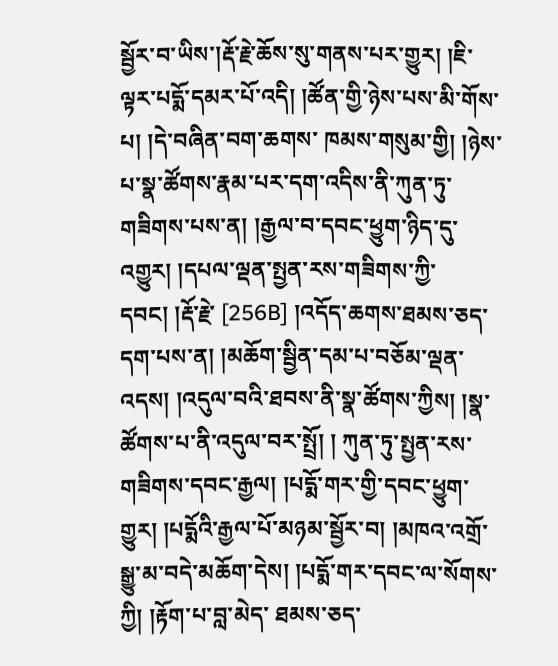སྦྱོར་བ་ཡིས་།རྡོ་རྗེ་ཆོས་སུ་གནས་པར་གྱུར། །ཇི་ལྟར་པདྨོ་དམར་པོ་འདི། །ཚོན་གྱི་ཉེས་པས་མི་གོས་པ། །དེ་བཞིན་བག་ཆགས་ ཁམས་གསུམ་གྱི། །ཉེས་པ་སྣ་ཚོགས་རྣམ་པར་དག་འདིས་ནི་ཀུན་ཏུ་གཟིགས་པས་ན། །རྒྱལ་བ་དབང་ཕྱུག་ཉིད་དུ་འགྱུར། །དཔལ་ལྡན་སྤྱན་རས་གཟིགས་ཀྱི་དབང། །རྡོ་རྗེ་ [256B] །འདོད་ཆགས་ཐམས་ཅད་དག་པས་ན། །མཆོག་སྦྱིན་དམ་པ་བཅོམ་ལྡན་འདས། །འདུལ་བའི་ཐབས་ནི་སྣ་ཚོགས་ཀྱིས། །སྣ་ཚོགས་པ་ནི་འདུལ་བར་སྤྲོ། ། ཀུན་ཏུ་སྤྱན་རས་གཟིགས་དབང་རྒྱལ། །པདྨོ་གར་གྱི་དབང་ཕྱུག་གྱུར། །པདྨོའི་རྒྱལ་པོ་མཉམ་སྦྱོར་བ། །མཁའ་འགྲོ་སྒྱུ་མ་བདེ་མཆོག་དེས། །པདྨོ་གར་དབང་ལ་སོགས་ཀྱི། །རྟོག་པ་བླ་མེད་ ཐམས་ཅད་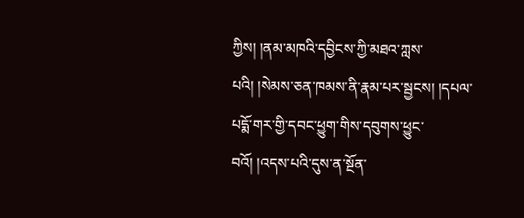ཀྱིས། །ནམ་མཁའི་དབྱིངས་ཀྱི་མཐའ་ཀླས་པའི། །སེམས་ཅན་ཁམས་ནི་རྣམ་པར་སྦྱངས། །དཔལ་པདྨོ་གར་གྱི་དབང་ཕྱུག་གིས་དབུགས་ཕྱུང་བའོ། །འདས་པའི་དུས་ན་སྔོན་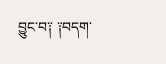བྱུང་བ༑ ༑བདག་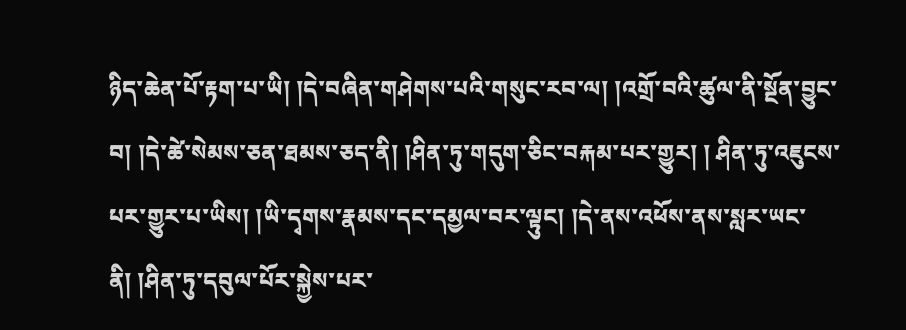ཉིད་ཆེན་པོ་རྟག་པ་ཡི། །དེ་བཞིན་གཤེགས་པའི་གསུང་རབ་ལ། །འགྲོ་བའི་ཚུལ་ནི་སྔོན་བྱུང་བ། །དེ་ཚེ་སེམས་ཅན་ཐམས་ཅད་ནི། །ཤིན་ཏུ་གདུག་ཅིང་བརྐམ་པར་གྱུར། ། ཤིན་ཏུ་འཇུངས་པར་གྱུར་པ་ཡིས། །ཡི་དྭགས་རྣམས་དང་དམྱལ་བར་ལྟུང། །དེ་ནས་འཕོས་ནས་སླར་ཡང་ནི། །ཤིན་ཏུ་དབུལ་པོར་སྐྱེས་པར་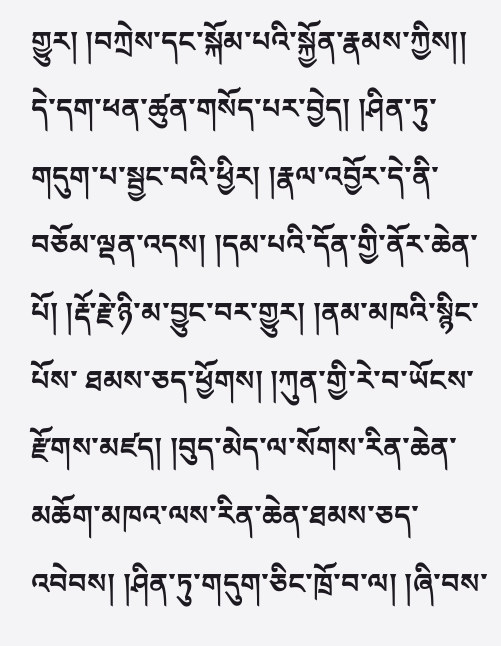གྱུར། །བཀྲེས་དང་སྐོམ་པའི་སྐྱོན་རྣམས་ཀྱིས།། དེ་དག་ཕན་ཚུན་གསོད་པར་བྱེད། །ཤིན་ཏུ་གདུག་པ་སྦྱང་བའི་ཕྱིར། །རྣལ་འབྱོར་དེ་ནི་བཅོམ་ལྡན་འདས། །དམ་པའི་དོན་གྱི་ནོར་ཆེན་པོ། །རྡོ་རྗེ་ཉི་མ་བྱུང་བར་གྱུར། །ནམ་མཁའི་སྙིང་པོས་ ཐམས་ཅད་ཕྱོགས། །ཀུན་གྱི་རེ་བ་ཡོངས་རྫོགས་མཛད། །བུད་མེད་ལ་སོགས་རིན་ཆེན་མཆོག་མཁའ་ལས་རིན་ཆེན་ཐམས་ཅད་འབེབས། །ཤིན་ཏུ་གདུག་ཅིང་ཁྲོ་བ་ལ། །ཞི་བས་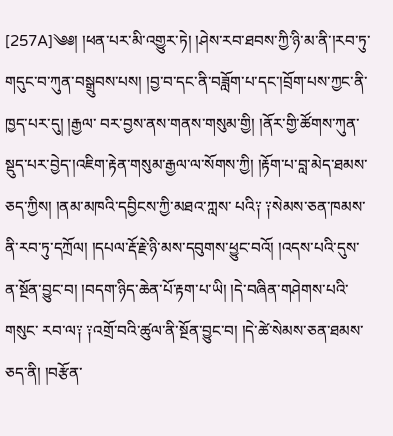[257A]༄༅། །ཕན་པར་མི་འགྱུར་ཏེ། །ཤེས་རབ་ཐབས་ཀྱི་ཉི་མ་ནི་།རབ་ཏུ་གདུང་བ་ཀུན་བསྒྲུབས་པས། །བྱ་བ་དང་ནི་བཟློག་པ་དང་།བྲོག་པས་ཀྱང་ནི་ཁྱད་པར་དུ། །རྒྱལ་ བར་བྱས་ནས་གནས་གསུམ་གྱི། །ནོར་གྱི་ཚོགས་ཀུན་སྡུད་པར་བྱེད་།འཇིག་རྟེན་གསུམ་རྒྱལ་ལ་སོགས་ཀྱི། །རྟོག་པ་བླ་མེད་ཐམས་ཅད་ཀྱིས། །ནམ་མཁའི་དབྱིངས་ཀྱི་མཐའ་ཀླས་ པའི༑ ༑སེམས་ཅན་ཁམས་ནི་རབ་ཏུ་དཀྲོལ། །དཔལ་རྡོ་རྗེ་ཉི་མས་དབུགས་ཕྱུང་བའོ། །འདས་པའི་དུས་ན་སྔོན་བྱུང་བ། །བདག་ཉིད་ཆེན་པོ་རྟག་པ་ཡི། །དེ་བཞིན་གཤེགས་པའི་གསུང་ རབ་ལ༑ ༑འགྲོ་བའི་ཚུལ་ནི་སྔོན་བྱུང་བ། །དེ་ཚེ་སེམས་ཅན་ཐམས་ཅད་ནི། །བརྩོན་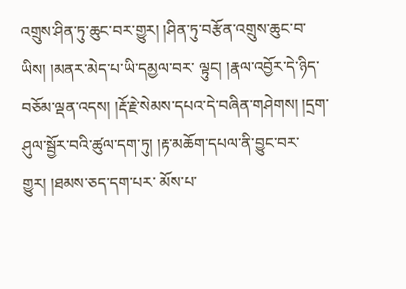འགྲུས་ཤིན་ཏུ་ཆུང་བར་གྱུར། །ཤིན་ཏུ་བརྩོན་འགྲུས་ཆུང་བ་ཡིས། །མནར་མེད་པ་ཡི་དམྱལ་བར་ ལྟུང། །རྣལ་འབྱོར་དེ་ཉིད་བཅོམ་ལྡན་འདས། །རྡོ་རྗེ་སེམས་དཔའ་དེ་བཞིན་གཤེགས། །དྲག་ཤུལ་སྦྱོར་བའི་ཚུལ་དག་ཏུ། །རྟ་མཆོག་དཔལ་ནི་བྱུང་བར་གྱུར། །ཐམས་ཅད་དག་པར་ མོས་པ་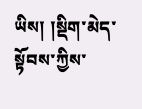ཡིས། །སྡིག་མེད་སྟོབས་ཀྱིས་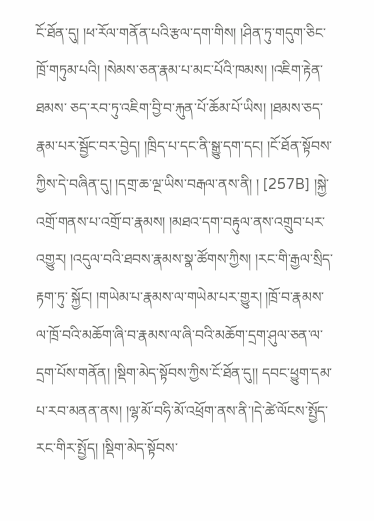ངོ་ཐོན་དུ། །ཕ་རོལ་གནོན་པའི་རྩལ་དག་གིས། །ཤིན་ཏུ་གདུག་ཅིང་ཁྲོ་གཏུམ་པའི། །སེམས་ཅན་རྣམ་པ་མང་པོའི་ཁམས། །འཇིག་རྟེན་ཐམས་ ཅད་རབ་ཏུ་འཇིག་བྱི་བ་རྐུན་པོ་ཆོམ་པོ་ཡིས། །ཐམས་ཅད་རྣམ་པར་སྦྱོང་བར་བྱེད། །ཁྲིད་པ་དང་ནི་སྒྱུ་དག་དང། །ངོ་ཐོན་སྟོབས་ཀྱིས་དེ་བཞིན་དུ། །དགྲ་ཆ་ལྔ་ཡིས་བརྒལ་ནས་ནི། ། [257B] །སྐྱེ་འགྲོ་གནས་པ་འགྲོ་བ་རྣམས། །མཐའ་དག་བརྟུལ་ནས་འགྲུབ་པར་འགྱུར། །འདུལ་བའི་ཐབས་རྣམས་སྣ་ཚོགས་ཀྱིས། །རང་གི་རྒྱལ་སྲིད་རྟག་ཏུ་ སྐྱོང། །གཡེམ་པ་རྣམས་ལ་གཡེམ་པར་གྱུར། །ཁྲོ་བ་རྣམས་ལ་ཁྲོ་བའི་མཆོག་ཞི་བ་རྣམས་ལ་ཞི་བའི་མཆོག་དྲག་ཤུལ་ཅན་ལ་དྲག་པོས་གནོན། །སྡིག་མེད་སྟོབས་ཀྱིས་ངོ་ཐོན་དུ།། དབང་ཕྱུག་དམ་པ་རབ་མནན་ནས། །ལྷ་མོ་བཧི་མོ་འཕྲོག་ནས་ནི་།དེ་ཚེ་ལོངས་སྤྱོད་རང་གིར་སྤྱོད། །སྡིག་མེད་སྟོབས་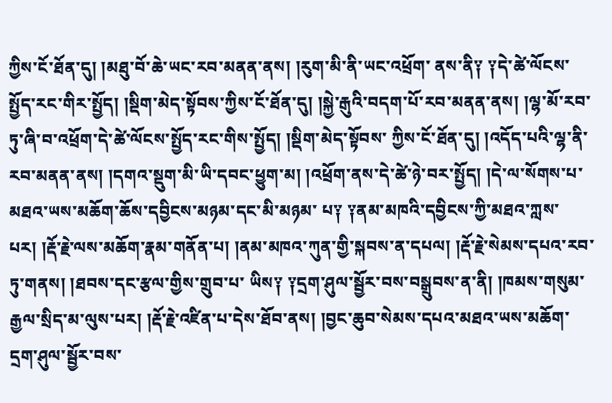ཀྱིས་ངོ་ཐོན་དུ། །མཐུ་བོ་ཆེ་ཡང་རབ་མནན་ནས། །རུག་མི་ནི་ཡང་འཕྲོག་ ནས་ནི༑ ༑དེ་ཚེ་ལོངས་སྤྱོད་རང་གིར་སྤྱོད། །སྡིག་མེད་སྟོབས་ཀྱིས་ངོ་ཐོན་དུ། །སྐྱེ་རྒུའི་བདག་པོ་རབ་མནན་ནས། །ལྷ་མོ་རབ་ཏུ་ཞི་བ་འཕྲོག་དེ་ཚེ་ལོངས་སྤྱོད་རང་གིས་སྤྱོད། །སྡིག་མེད་སྟོབས་ ཀྱིས་ངོ་ཐོན་དུ། །འདོད་པའི་ལྷ་ནི་རབ་མནན་ནས། །དགའ་སྡུག་མི་ཡི་དབང་ཕྱུག་མ། །འཕྲོག་ནས་དེ་ཚེ་ཉེ་བར་སྤྱོད། །དེ་ལ་སོགས་པ་མཐའ་ཡས་མཆོག་ཆོས་དབྱིངས་མཉམ་དང་མི་མཉམ་ པ༑ ༑ནམ་མཁའི་དབྱིངས་ཀྱི་མཐའ་ཀླས་པར། །རྡོ་རྗེ་ལས་མཆོག་རྣམ་གནོན་པ། །ནམ་མཁའ་ཀུན་གྱི་སྐབས་ན་དཔལ། །རྡོ་རྗེ་སེམས་དཔའ་རབ་ཏུ་གནས། །ཐབས་དང་རྩལ་གྱིས་གྲུབ་པ་ ཡིས༑ ༑དྲག་ཤུལ་སྦྱོར་བས་བསྒྲུབས་ན་ནི། །ཁམས་གསུམ་རྒྱལ་སྲིད་མ་ལུས་པར། །རྡོ་རྗེ་འཛིན་པ་དེས་ཐོབ་ནས། །བྱང་ཆུབ་སེམས་དཔའ་མཐའ་ཡས་མཆོག་དྲག་ཤུལ་སྦྱོར་བས་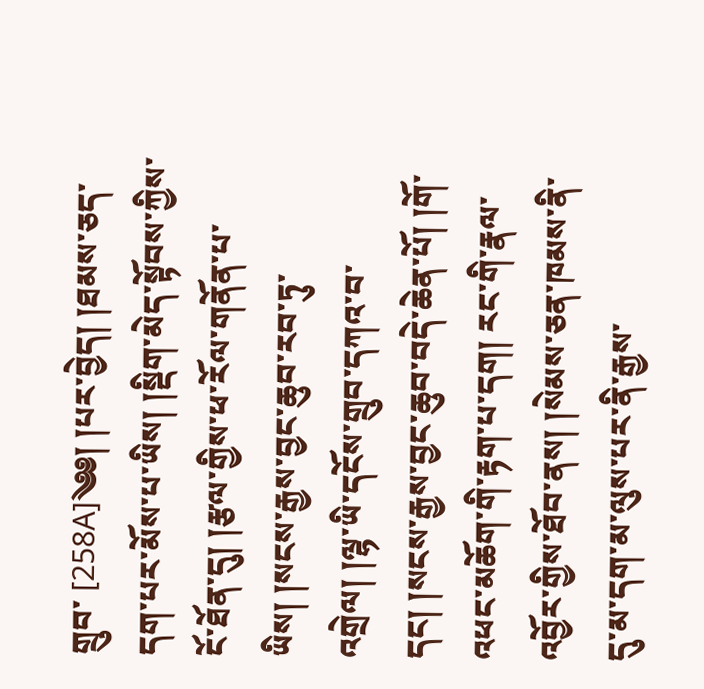གྲུབ་ [258A]༄༅། །པར་བྱེད། །ཐམས་ཅད་དག་པར་མོས་པ་ཡིས། །སྡིག་མེད་སྟོབས་ཀྱིས་ངོ་ཐོན་དུ། །རྩལ་གྱིས་ཕ་རོལ་གནོན་པ་ཡིས། །སངས་རྒྱས་བྱང་ཆུབ་རབ་ཏུ་འགྲེལ། །ལྷ་ཡི་དངོས་གྲུབ་དཀའ་བ་ དང། །སངས་རྒྱས་བྱང་ཆུབ་བདེ་ཆེན་པོ། །གོ་འཕང་མཆོག་གི་རྟག་པ་དག། རང་གི་རྣལ་འབྱོར་གྱིས་ཐོབ་ནས། །སེམས་ཅན་ཁམས་ནི་དུ་མ་དག་མ་ལུས་པར་ནི་རྒྱས་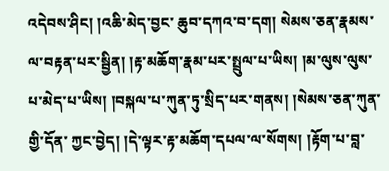འདེབས་ཤིང། །འཆི་མེད་བྱང་ ཆུབ་དཀའ་བ་དག། སེམས་ཅན་རྣམས་ལ་བརྟན་པར་སྦྱིན། །རྟ་མཆོག་རྣམ་པར་སྤྲུལ་པ་ཡིས། །མ་ལུས་ལུས་པ་མེད་པ་ཡིས། །བསྐལ་པ་ཀུན་ཏུ་སྲིད་པར་གནས། །སེམས་ཅན་ཀུན་གྱི་དོན་ ཀྱང་བྱེད། །དེ་ལྟར་རྟ་མཆོག་དཔལ་ལ་སོགས། །རྟོག་པ་བླ་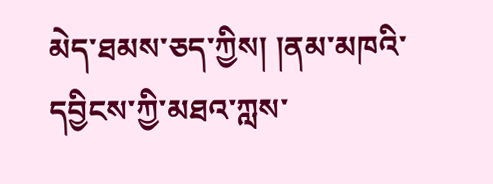མེད་ཐམས་ཅད་ཀྱིས། །ནམ་མཁའི་དབྱིངས་ཀྱི་མཐའ་ཀླས་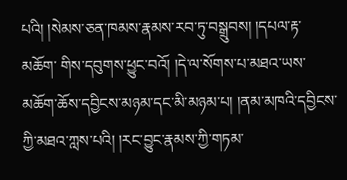པའི། །སེམས་ཅན་ཁམས་རྣམས་རབ་ཏུ་བསྒྲུབས། །དཔལ་རྟ་མཆོག་ གིས་དབུགས་ཕྱུང་བའོ། །དེ་ལ་སོགས་པ་མཐའ་ཡས་མཆོག་ཆོས་དབྱིངས་མཉམ་དང་མི་མཉམ་པ། །ནམ་མཁའི་དབྱིངས་ཀྱི་མཐའ་ཀླས་པའི། །རང་བྱུང་རྣམས་ཀྱི་གཏམ་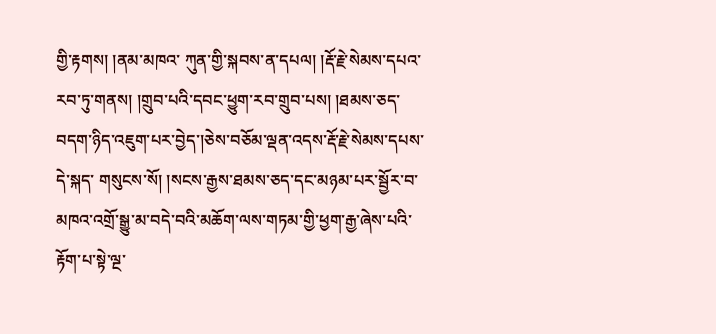གྱི་རྟགས། །ནམ་མཁའ་ ཀུན་གྱི་སྐབས་ན་དཔལ། །རྡོ་རྗེ་སེམས་དཔའ་རབ་ཏུ་གནས། །གྲུབ་པའི་དབང་ཕྱུག་རབ་གྲུབ་པས། །ཐམས་ཅད་བདག་ཉིད་འཇུག་པར་བྱེད་།ཅེས་བཅོམ་ལྡན་འདས་རྡོ་རྗེ་སེམས་དཔས་དེ་སྐད་ གསུངས་སོ། །སངས་རྒྱས་ཐམས་ཅད་དང་མཉམ་པར་སྦྱོར་བ་མཁའ་འགྲོ་སྒྱུ་མ་བདེ་བའི་མཆོག་ལས་གཏམ་གྱི་ཕྱག་རྒྱ་ཞེས་པའི་རྟོག་པ་སྟེ་ལྔ་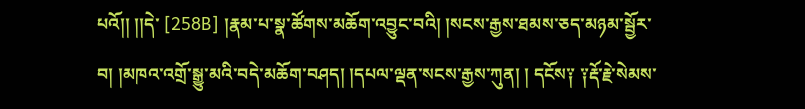པའོ།། །།དེ་ [258B] །རྣམ་པ་སྣ་ཚོགས་མཆོག་འབྱུང་བའི། །སངས་རྒྱས་ཐམས་ཅད་མཉམ་སྦྱོར་བ། །མཁའ་འགྲོ་སྒྱུ་མའི་བདེ་མཆོག་བཤད། །དཔལ་ལྡན་སངས་རྒྱས་ཀུན། ། དངོས༑ ༑རྡོ་རྗེ་སེམས་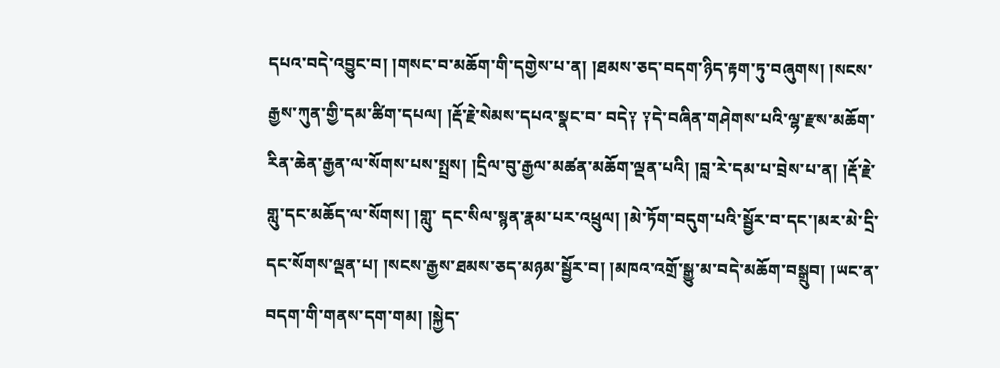དཔའ་བདེ་འབྱུང་བ། །གསང་བ་མཆོག་གི་དགྱེས་པ་ན། །ཐམས་ཅད་བདག་ཉིད་རྟག་ཏུ་བཞུགས། །སངས་རྒྱས་ཀུན་གྱི་དམ་ཚིག་དཔལ། །རྡོ་རྗེ་སེམས་དཔའ་སྣང་བ་ བདེ༑ ༑དེ་བཞིན་གཤེགས་པའི་ལྷ་རྫས་མཆོག་རིན་ཆེན་རྒྱན་ལ་སོགས་པས་སྤྲས། །དྲིལ་བུ་རྒྱལ་མཚན་མཆོག་ལྡན་པའི། །བླ་རེ་དམ་པ་བྲེས་པ་ན། །རྡོ་རྗེ་གླུ་དང་མཆོད་ལ་སོགས། །གླུ་ དང་སིལ་སྙན་རྣམ་པར་འཕྲུལ། །མེ་ཏོག་བདུག་པའི་སྦྱོར་བ་དང་།མར་མེ་དྲི་དང་སོགས་ལྡན་པ། །སངས་རྒྱས་ཐམས་ཅད་མཉམ་སྦྱོར་བ། །མཁའ་འགྲོ་སྒྱུ་མ་བདེ་མཆོག་བསྒྲུབ། །ཡང་ན་ བདག་གི་གནས་དག་གམ། །སྐྱེད་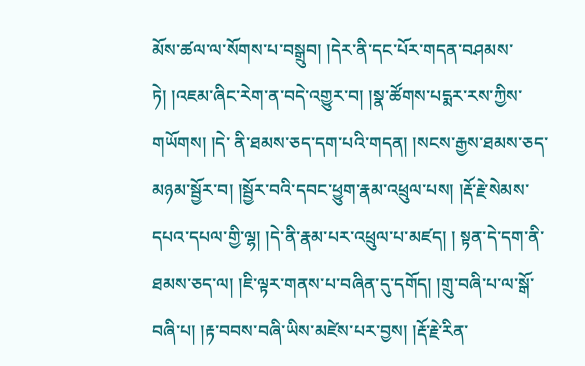མོས་ཚལ་ལ་སོགས་པ་བསྒྲུབ། །དེར་ནི་དང་པོར་གདན་བཤམས་ཏེ། །འཇམ་ཞིང་རེག་ན་བདེ་འགྱུར་བ། །སྣ་ཚོགས་པདྨར་རས་ཀྱིས་གཡོགས། །དེ་ ནི་ཐམས་ཅད་དག་པའི་གདན། །སངས་རྒྱས་ཐམས་ཅད་མཉམ་སྦྱོར་བ། །སྦྱོར་བའི་དབང་ཕྱུག་རྣམ་འཕྲུལ་པས། །རྡོ་རྗེ་སེམས་དཔའ་དཔལ་གྱི་ལྷ། །དེ་ནི་རྣམ་པར་འཕྲུལ་པ་མཛད། ། སྟན་དེ་དག་ནི་ཐམས་ཅད་ལ། །ཇི་ལྟར་གནས་པ་བཞིན་དུ་དགོད། །གྲུ་བཞི་པ་ལ་སྒོ་བཞི་པ། །རྟ་བབས་བཞི་ཡིས་མཛེས་པར་བྱས། །རྡོ་རྗེ་རིན་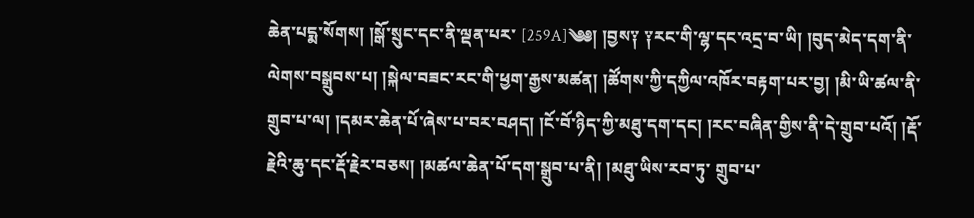ཆེན་པདྨ་སོགས། །སྒོ་སྲུང་དང་ནི་ལྡན་པར་ [259A]༄༅། །བྱས༑ ༑རང་གི་ལྷ་དང་འདྲ་བ་ཡི། །བུད་མེད་དག་ནི་ལེགས་བསྒྲུབས་པ། །སྐེལ་བཟང་རང་གི་ཕྱག་རྒྱས་མཚན། །ཚོགས་ཀྱི་དཀྱིལ་འཁོར་བརྟག་པར་བྱ། །མི་ཡི་ཚལ་ནི་ གྲུབ་པ་ལ། །དམར་ཆེན་པོ་ཞེས་པ་བར་བཤད། །ངོ་བོ་ཉིད་ཀྱི་མཐུ་དག་དང། །རང་བཞིན་གྱིས་ནི་དེ་གྲུབ་པའོ། །རྡོ་རྗེའི་ཆུ་དང་རྡོ་རྗེར་བཅས། །མཚལ་ཆེན་པོ་དག་སྒྲུབ་པ་ནི། །མཐུ་ཡིས་རབ་ཏུ་ གྲུབ་པ་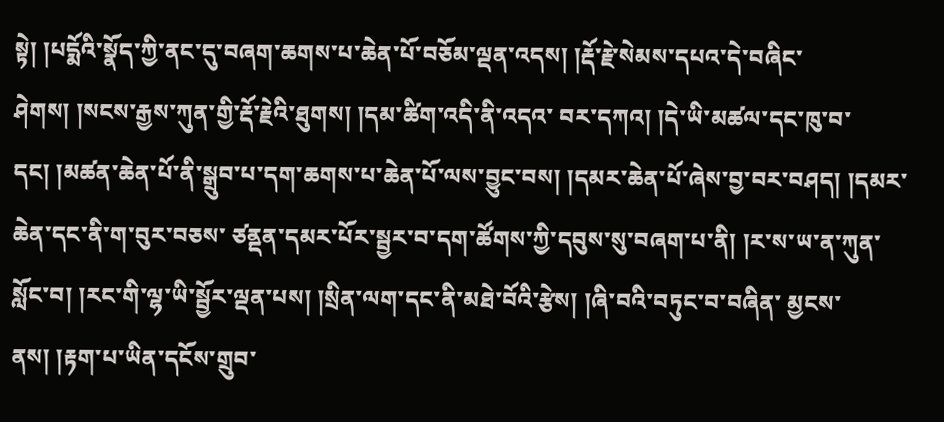སྟེ། །པདྨོའི་སྣོད་ཀྱི་ནང་དུ་བཞག་ཆགས་པ་ཆེན་པོ་བཅོམ་ལྡན་འདས། །རྡོ་རྗེ་སེམས་དཔའ་དེ་བཞིང་ཤེགས། །སངས་རྒྱས་ཀུན་གྱི་རྡོ་རྗེའི་ཐུགས། །དམ་ཚིག་འདི་ནི་འདའ་ བར་དཀའ། །དེ་ཡི་མཚལ་དང་ཁུ་བ་དང། །མཚན་ཆེན་པོ་ནི་སྒྲུབ་པ་དག་ཆགས་པ་ཆེན་པོ་ལས་བྱུང་བས། །དམར་ཆེན་པོ་ཞེས་བྱ་བར་བཤད། །དམར་ཆེན་དང་ནི་ག་བུར་བཅས་ ཙནྡན་དམར་པོར་སྦྱར་བ་དག་ཚོགས་ཀྱི་དབུས་སུ་བཞག་པ་ནི། །ར་ས་ཡ་ན་ཀུན་སློང་བ། །རང་གི་ལྷ་ཡི་སྦྱོར་ལྡན་པས། །སྲིན་ལག་དང་ནི་མཐེ་བོའི་རྩེས། །ཞི་བའི་བཏུང་བ་བཞིན་ མྱངས་ནས། །རྟག་པ་ཡིན་དངོས་གྲུབ་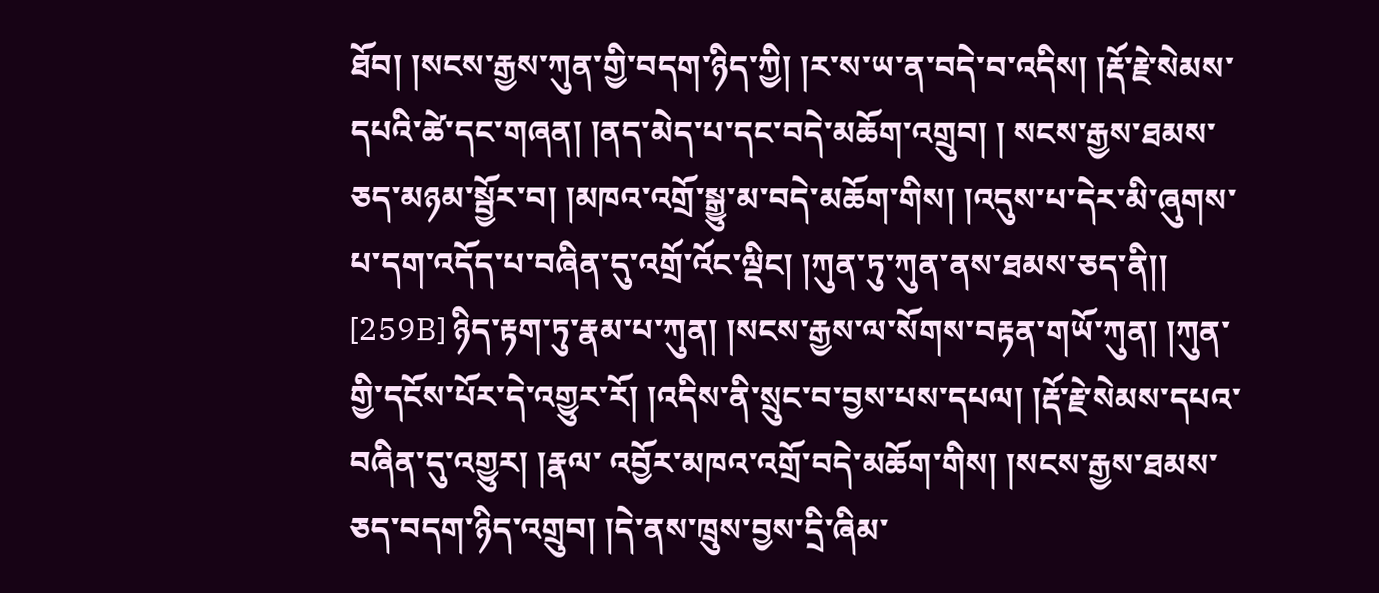ཐོབ། །སངས་རྒྱས་ཀུན་གྱི་བདག་ཉིད་ཀྱི། །ར་ས་ཡ་ན་བདེ་བ་འདིས། །རྡོ་རྗེ་སེམས་དཔའི་ཚེ་དང་གཞན། །ནད་མེད་པ་དང་བདེ་མཆོག་འགྲུབ། ། སངས་རྒྱས་ཐམས་ཅད་མཉམ་སྦྱོར་བ། །མཁའ་འགྲོ་སྒྱུ་མ་བདེ་མཆོག་གིས། །འདུས་པ་དེར་མི་ཞུགས་པ་དག་འདོད་པ་བཞིན་དུ་འགྲོ་འོང་ལྡིང། །ཀུན་ཏུ་ཀུན་ནས་ཐམས་ཅད་ནི།། [259B] ཉིད་རྟག་ཏུ་རྣམ་པ་ཀུན། །སངས་རྒྱས་ལ་སོགས་བརྟན་གཡོ་ཀུན། །ཀུན་གྱི་དངོས་པོར་དེ་འགྱུར་རོ། །འདིས་ནི་སྲུང་བ་བྱས་པས་དཔལ། །རྡོ་རྗེ་སེམས་དཔའ་བཞིན་དུ་འགྱུར། །རྣལ་ འབྱོར་མཁའ་འགྲོ་བདེ་མཆོག་གིས། །སངས་རྒྱས་ཐམས་ཅད་བདག་ཉིད་འགྲུབ། །དེ་ནས་ཁྲུས་བྱས་དྲི་ཞིམ་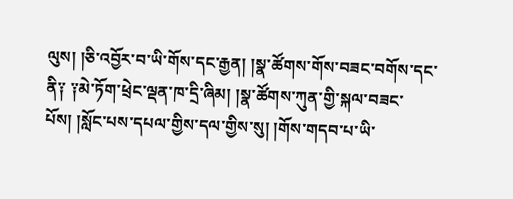ལུས། །ཅི་འབྱོར་བ་ཡི་གོས་དང་རྒྱན། །སྣ་ཚོགས་གོས་བཟང་བགོས་དང་ ནི༑ ༑མེ་ཏོག་ཕྲེང་ལྡན་ཁ་དྲི་ཞིམ། །སྣ་ཚོགས་ཀུན་གྱི་སྐལ་བཟང་པོས། །སློང་པས་དཔལ་གྱིས་དལ་གྱིས་སུ། །གོས་གདབ་པ་ཡི་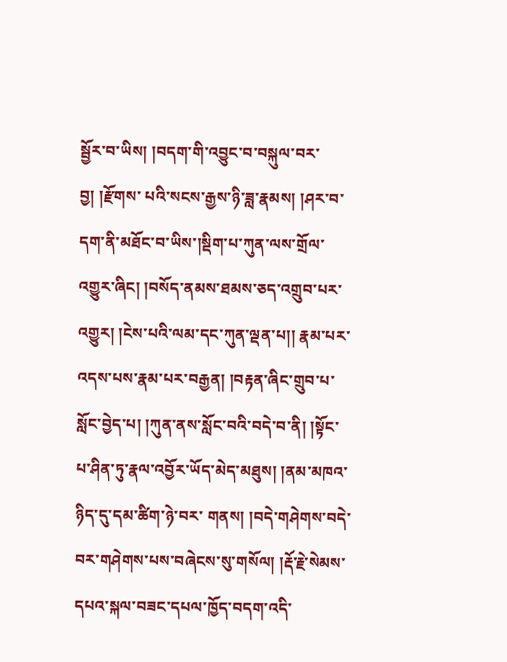སྦྱོར་བ་ཡིས། །བདག་གི་འབྱུང་བ་བསྐུལ་བར་བྱ། །རྫོགས་ པའི་སངས་རྒྱས་ཉི་ཟླ་རྣམས། །ཤར་བ་དག་ནི་མཐོང་བ་ཡིས་།སྡིག་པ་ཀུན་ལས་གྲོལ་འགྱུར་ཞིང། །བསོད་ནམས་ཐམས་ཅད་འགྲུབ་པར་འགྱུར། །ངེས་པའི་ལམ་དང་ཀུན་ལྡན་པ།། རྣམ་པར་འདས་པས་རྣམ་པར་བརྒྱན། །བརྟན་ཞིང་གྲུབ་པ་སློང་བྱེད་པ། །ཀུན་ནས་སློང་བའི་བདེ་བ་ནི། །སྟོང་པ་ཤིན་ཏུ་རྣལ་འབྱོར་ཡོད་མེད་མཐུས། །ནམ་མཁའ་ཉིད་དུ་དམ་ཚིག་ཉེ་བར་ གནས། །བདེ་གཤེགས་བདེ་བར་གཤེགས་པས་བཞེངས་སུ་གསོལ། །རྡོ་རྗེ་སེམས་དཔའ་སྐལ་བཟང་དཔལ་ཁྱོད་བདག་འདི་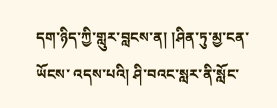དག་ཉིད་ཀྱི་གླུར་བླངས་ན། །ཤིན་ཏུ་མྱ་ངན་ཡོངས་ འདས་པའི། ཤི་བའང་སླར་ནི་སློང་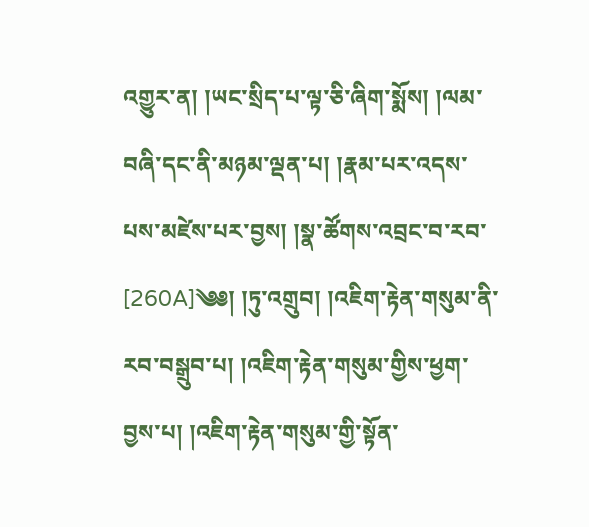འགྱུར་ན། །ཡང་སྲིད་པ་ལྟ་ཅི་ཞིག་སྨོས། །ལམ་བཞི་དང་ནི་མཉམ་ལྡན་པ། །རྣམ་པར་འདས་པས་མཛེས་པར་བྱས། །སྣ་ཚོགས་འབྲང་བ་རབ་ [260A]༄༅། །ཏུ་འགྲུབ། །འཇིག་རྟེན་གསུམ་ནི་རབ་བསྒྲུབ་པ། །འཇིག་རྟེན་གསུམ་གྱིས་ཕྱག་བྱས་པ། །འཇིག་རྟེན་གསུམ་གྱི་སྟོན་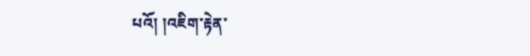པའོ། །འཇིག་རྟེན་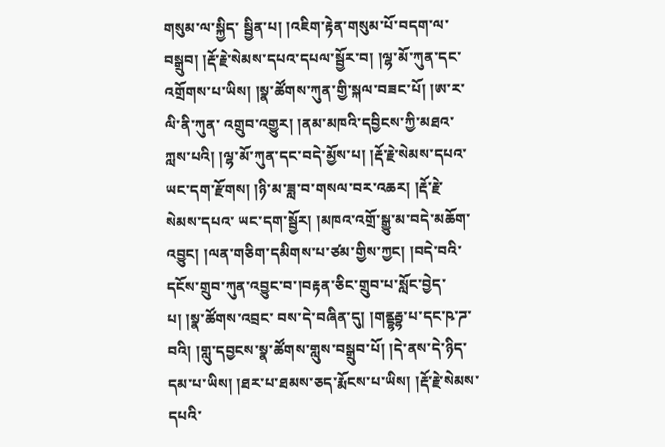གསུམ་ལ་སྐྱིད་ སྦྱིན་པ། །འཇིག་རྟེན་གསུམ་པོ་བདག་ལ་བསྒྲུབ། །རྡོ་རྗེ་སེམས་དཔའ་དཔལ་སྦྱོར་བ། །ལྷ་མོ་ཀུན་དང་འགྲོགས་པ་ཡིས། །སྣ་ཚོགས་ཀུན་གྱི་སྐལ་བཟང་པོ། །ཨ་ར་ལི་ནི་ཀུན་ འགྲུབ་འགྱུར། །ནམ་མཁའི་དབྱིངས་ཀྱི་མཐའ་ཀླས་པའི། །ལྷ་མོ་ཀུན་དང་བདེ་མྱོས་པ། །རྡོ་རྗེ་སེམས་དཔའ་ཡང་དག་རྫོགས། །ཉི་མ་ཟླ་བ་གསལ་བར་འཆར། །རྡོ་རྗེ་སེམས་དཔའ་ ཡང་དག་སྦྱོར། །མཁའ་འགྲོ་སྒྱུ་མ་བདེ་མཆོག་འབྱུང། །ལན་གཅིག་དམིགས་པ་ཙམ་གྱིས་ཀྱང། །བདེ་བའི་དངོས་གྲུབ་ཀུན་འབྱུང་བ་།བརྟན་ཅིང་གྲུབ་པ་སློང་བྱེད་པ། །སྣ་ཚོགས་འབྲང་ བས་དེ་བཞིན་དུ། །གནྡྷརྦྷ་པ་དང་ཥ་ཌ་བའི། །གླུ་དབྱངས་སྣ་ཚོགས་གླུས་བསྒྲུབ་པོ། །དེ་ནས་དེ་ཉིད་དམ་པ་ཡིས། །ཐར་པ་ཐམས་ཅད་རྨོངས་པ་ཡིས། །རྡོ་རྗེ་སེམས་དཔའི་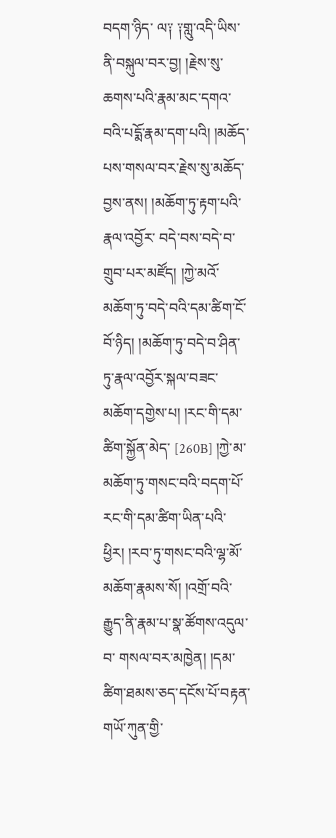བདག་ཉིད་ ལ༑ ༑གླུ་འདི་ཡིས་ནི་བསྐུལ་བར་བྱ། །རྗེས་སུ་ཆགས་པའི་རྣམ་མང་དགའ་བའི་པདྨོ་རྣམ་དག་པའི། །མཆོད་པས་གསལ་བར་རྗེས་སུ་མཆོད་བྱས་ནས། །མཆོག་ཏུ་རྟག་པའི་རྣལ་འབྱོར་ བདེ་བས་བདེ་བ་གྲུབ་པར་མཛོད། །ཀྱེ་མའོ་མཆོག་ཏུ་བདེ་བའི་དམ་ཚིག་ངོ་བོ་ཉིད། །མཆོག་ཏུ་བདེ་བ་ཤིན་ཏུ་རྣལ་འབྱོར་སྐལ་བཟང་མཆོག་དགྱེས་པ། །རང་གི་དམ་ཚིག་སྐྱོན་མེད་ [260B] །ཀྱེ་མ་མཆོག་ཏུ་གསང་བའི་བདག་པོ་རང་གི་དམ་ཚིག་ཡིན་པའི་ཕྱིར། །རབ་ཏུ་གསང་བའི་ལྷ་མོ་མཆོག་རྣམས་སོ། །འགྲོ་བའི་རྒྱུད་ནི་རྣམ་པ་སྣ་ཚོགས་འདུལ་བ་ གསལ་བར་མཁྱེན། །དམ་ཚིག་ཐམས་ཅད་དངོས་པོ་བརྟན་གཡོ་ཀུན་གྱི་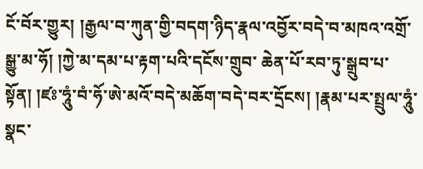ངོ་བོར་གྱུར། །རྒྱལ་བ་ཀུན་གྱི་བདག་ཉིད་རྣལ་འབྱོར་བདེ་བ་མཁའ་འགྲོ་སྒྱུ་མ་ཧོ། །ཀྱེ་མ་དམ་པ་རྟག་པའི་དངོས་གྲུབ་ ཆེན་པོ་རབ་ཏུ་སྒྲུབ་པ་སྟོན། །ཛཿ་ཧཱུཾ་བཾ་ཧོ་ཨེ་མའོ་བདེ་མཆོག་བདེ་བར་དྲོངས། །རྣམ་པར་སྤྲུལ་ཧཱུཾ་སྣང་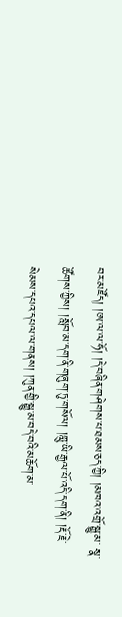བར་མཛོད། །ཨ་ལ་ལ་ཧོ། །དེ་བཞིན་གཤེགས་པ་ཐམས་ཅད་ཀྱི། །མཁའ་འགྲོ་སྒྱུ་མ་ སྣ་ཚོགས་ཀྱིས། །སློབ་མ་དག་ནི་གཞུག་ཏུ་གསོལ། །གླུ་ཡི་རྒྱལ་པོ་འདི་དག་ནི། །རྡོ་རྗེ་སེམས་དཔའ་དཔལ་ལ་གནས། །ཀུན་གྱི་སྒྱུ་མ་བདེ་བའི་མཆོག་མ་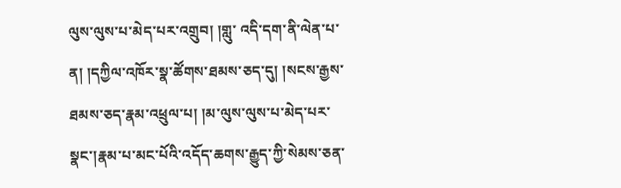ལུས་ལུས་པ་མེད་པར་འགྲུབ། །གླུ་ འདི་དག་ནི་ལེན་པ་ན། །དཀྱིལ་འཁོར་སྣ་ཚོགས་ཐམས་ཅད་དུ། །སངས་རྒྱས་ཐམས་ཅད་རྣམ་འཕྲུལ་པ། །མ་ལུས་ལུས་པ་མེད་པར་སྣང་།རྣམ་པ་མང་པོའི་འདོད་ཆགས་རྒྱུད་ཀྱི་སེམས་ཅན་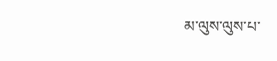མ་ལུས་ལུས་པ་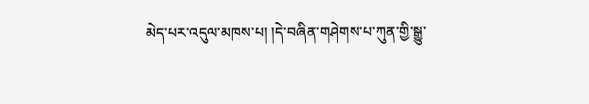མེད་པར་འདུལ་མཁས་པ། །དེ་བཞིན་གཤེགས་པ་ཀུན་གྱི་སྒྱུ་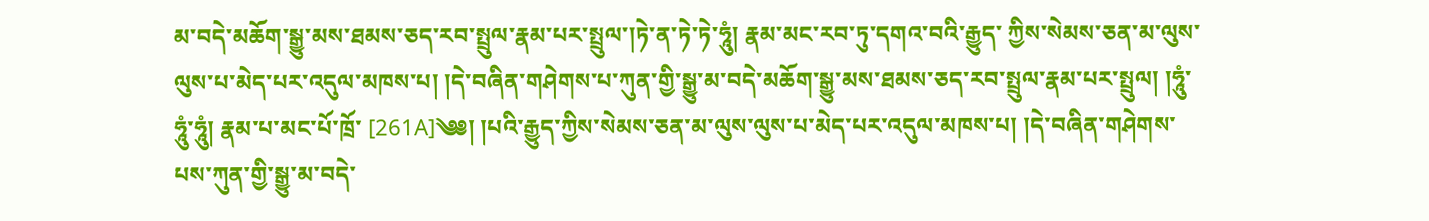མ་བདེ་མཆོག་སྒྱུ་མས་ཐམས་ཅད་རབ་སྤྲུལ་རྣམ་པར་སྤྲུལ་།ཏེ་ན་ཏེ་ཏེ་ཧཱུཾ། རྣམ་མང་རབ་ཏུ་དགའ་བའི་རྒྱུད་ ཀྱིས་སེམས་ཅན་མ་ལུས་ལུས་པ་མེད་པར་འདུལ་མཁས་པ། །དེ་བཞིན་གཤེགས་པ་ཀུན་གྱི་སྒྱུ་མ་བདེ་མཆོག་སྒྱུ་མས་ཐམས་ཅད་རབ་སྤྲུལ་རྣམ་པར་སྤྲུལ། །ཧཱུཾ་ཧཱུཾ་ཧཱུཾ། རྣམ་པ་མང་པོ་ཁྲོ་ [261A]༄༅། །པའི་རྒྱུད་ཀྱིས་སེམས་ཅན་མ་ལུས་ལུས་པ་མེད་པར་འདུལ་མཁས་པ། །དེ་བཞིན་གཤེགས་པས་ཀུན་གྱི་སྒྱུ་མ་བདེ་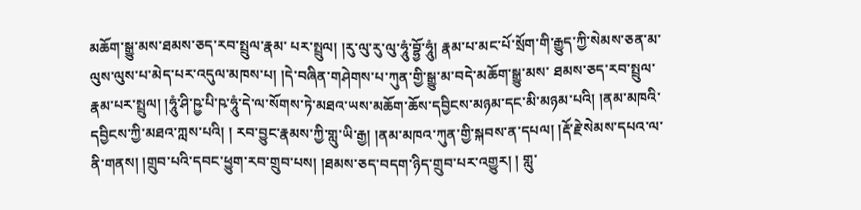མཆོག་སྒྱུ་མས་ཐམས་ཅད་རབ་སྤྲུལ་རྣམ་ པར་སྤྲུལ། །རུ་ལུ་རུ་ལུ་ཧཱུཾ་བྷྱོ་ཧཱུཾ། རྣམ་པ་མང་པོ་སྲོག་གི་རྒྱུད་ཀྱི་སེམས་ཅན་མ་ལུས་ལུས་པ་མེད་པར་འདུལ་མཁས་པ། །དེ་བཞིན་གཤེགས་པ་ཀུན་གྱི་སྒྱུ་མ་བདེ་མཆོག་སྒྱུ་མས་ ཐམས་ཅད་རབ་སྤྲུལ་རྣམ་པར་སྤྲུལ། །ཧཱུཾ་ཤི་ཥྱ་པི་ཥ་ཧཱུཾ་དེ་ལ་སོགས་ཏེ་མཐའ་ཡས་མཆོག་ཆོས་དབྱིངས་མཉམ་དང་མི་མཉམ་པའི། །ནམ་མཁའི་དབྱིངས་ཀྱི་མཐའ་ཀླས་པའི། ། རབ་བྱུང་རྣམས་ཀྱི་གླུ་ཡི་རྒྱ། །ནམ་མཁའ་ཀུན་གྱི་སྐབས་ན་དཔལ། །རྡོ་རྗེ་སེམས་དཔའ་ལ་ནི་གནས། །གྲུབ་པའི་དབང་ཕྱུག་རབ་གྲུབ་པས། །ཐམས་ཅད་བདག་ཉིད་གྲུབ་པར་འགྱུར། ། གླུ་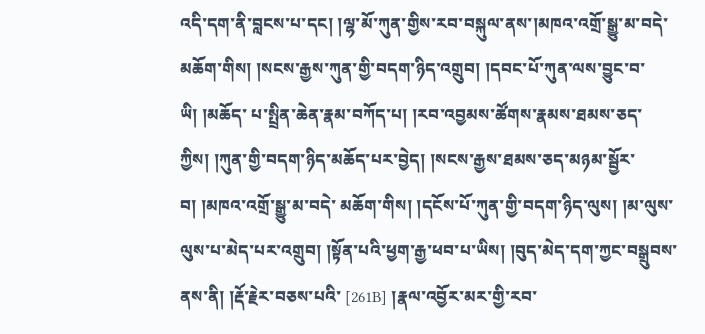འདི་དག་ནི་བླངས་པ་དང། །ལྷ་མོ་ཀུན་གྱིས་རབ་བསྐུལ་ནས་།མཁའ་འགྲོ་སྒྱུ་མ་བདེ་མཆོག་གིས། །སངས་རྒྱས་ཀུན་གྱི་བདག་ཉིད་འགྲུབ། །དབང་པོ་ཀུན་ལས་བྱུང་བ་ཡི། །མཆོད་ པ་སྤྲིན་ཆེན་རྣམ་བཀོད་པ། །རབ་འབྱམས་ཚོགས་རྣམས་ཐམས་ཅད་ཀྱིས། །ཀུན་གྱི་བདག་ཉིད་མཆོད་པར་བྱེད། །སངས་རྒྱས་ཐམས་ཅད་མཉམ་སྦྱོར་བ། །མཁའ་འགྲོ་སྒྱུ་མ་བདེ་ མཆོག་གིས། །དངོས་པོ་ཀུན་གྱི་བདག་ཉིད་ལུས། །མ་ལུས་ལུས་པ་མེད་པར་འགྲུབ། །སྟོན་པའི་ཕྱག་རྒྱ་ཕབ་པ་ཡིས། །བུད་མེད་དག་ཀྱང་བསྒྲུབས་ནས་ནི། །རྡོ་རྗེར་བཅས་པའི་ [261B] །རྣལ་འབྱོར་མར་གྱི་རབ་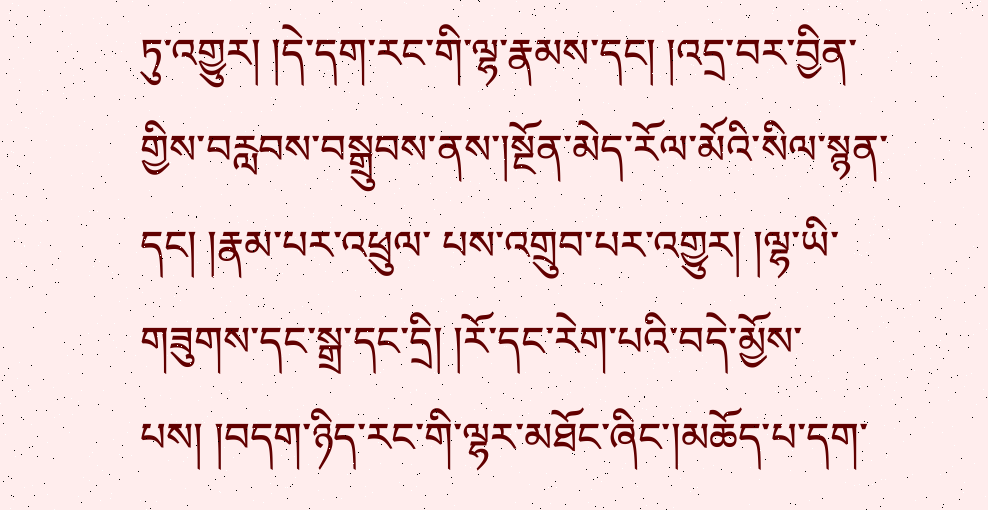ཏུ་འགྱུར། །དེ་དག་རང་གི་ལྷ་རྣམས་དང། །འདྲ་བར་བྱིན་གྱིས་བརླབས་བསྒྲུབས་ནས་།སྔོན་མེད་རོལ་མོའི་སིལ་སྙན་དང། །རྣམ་པར་འཕྲུལ་ པས་འགྲུབ་པར་འགྱུར། །ལྷ་ཡི་གཟུགས་དང་སྒྲ་དང་དྲི། །རོ་དང་རེག་པའི་བདེ་མྱོས་པས། །བདག་ཉིད་རང་གི་ལྷར་མཐོང་ཞིང་།མཆོད་པ་དག་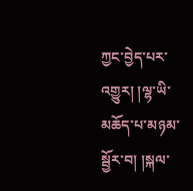ཀྱང་བྱེད་པར་འགྱུར། །ལྷ་ཡི་མཆོད་པ་མཉམ་ སྦྱོར་བ། །སྐལ་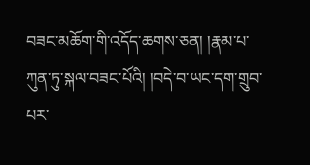བཟང་མཆོག་གི་འདོད་ཆགས་ཅན། །རྣམ་པ་ཀུན་ཏུ་སྐལ་བཟང་པོའི། །བདེ་བ་ཡང་དག་གྲུབ་པར་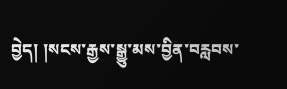བྱེད། །སངས་རྒྱས་སྒྱུ་མས་བྱིན་བརླབས་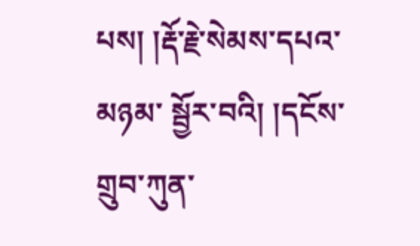པས། །རྡོ་རྗེ་སེམས་དཔའ་མཉམ་ སྦྱོར་བའི། །དངོས་གྲུབ་ཀུན་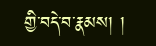གྱི་བདེ་བ་རྣམས། །